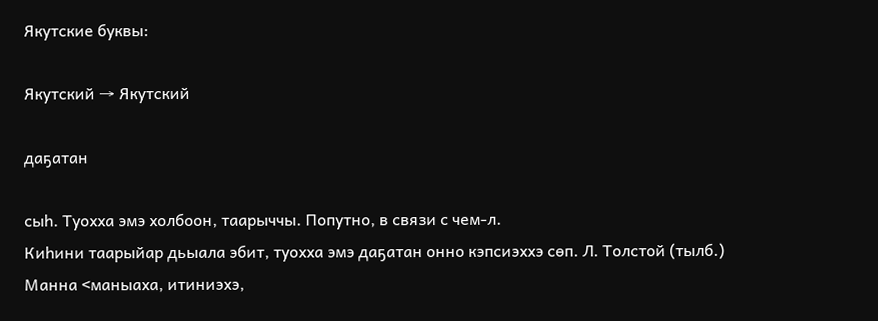Якутские буквы:

Якутский → Якутский

даҕатан

сыһ. Туохха эмэ холбоон, таарыччы. Попутно, в связи с чем-л.
Киһини таарыйар дьыала эбит, туохха эмэ даҕатан онно кэпсиэххэ сөп. Л. Толстой (тылб.)
Манна <маныаха, итиниэхэ,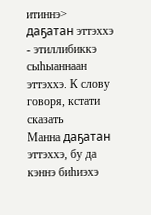итиннэ> даҕатан эттэххэ - этиллибиккэ сыһыаннаан эттэххэ. К слову говоря, кстати сказать
Манна даҕатан эттэххэ, бу да кэннэ биһиэхэ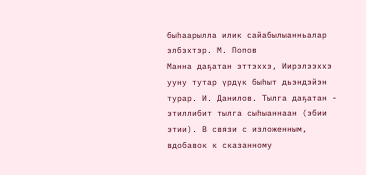быһаарылла илик сайабылыанньалар элбэхтэр. М. Попов
Манна даҕатан эттэххэ, Иирэлээххэ ууну тутар үрдүк быһыт дьэндэйэн турар. И. Данилов. Тылга даҕатан - этиллибит тылга сыһыаннаан (эбии этии). В связи с изложенным, вдобавок к сказанному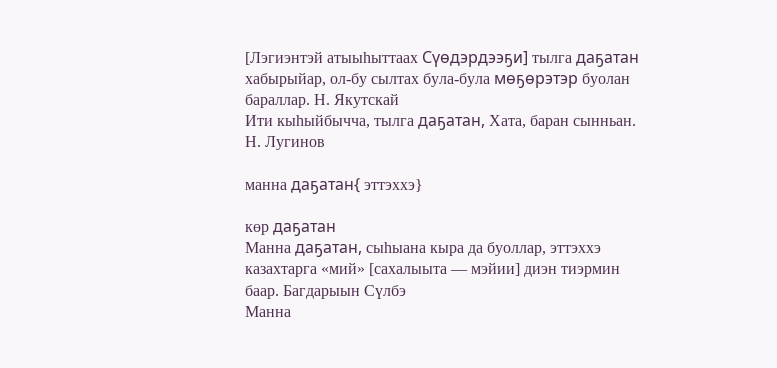[Лэгиэнтэй атыыһыттаах Сүөдэрдээҕи] тылга даҕатан хабырыйар, ол-бу сылтах була-була мөҕөрэтэр буолан бараллар. Н. Якутскай
Ити кыһыйбычча, тылга даҕатан, Хата, баран сынньан. Н. Лугинов

манна даҕатан{ эттэххэ}

көр даҕатан
Манна даҕатан, сыһыана кыра да буоллар, эттэххэ казахтарга «мий» [сахалыыта — мэйии] диэн тиэрмин баар. Багдарыын Сүлбэ
Манна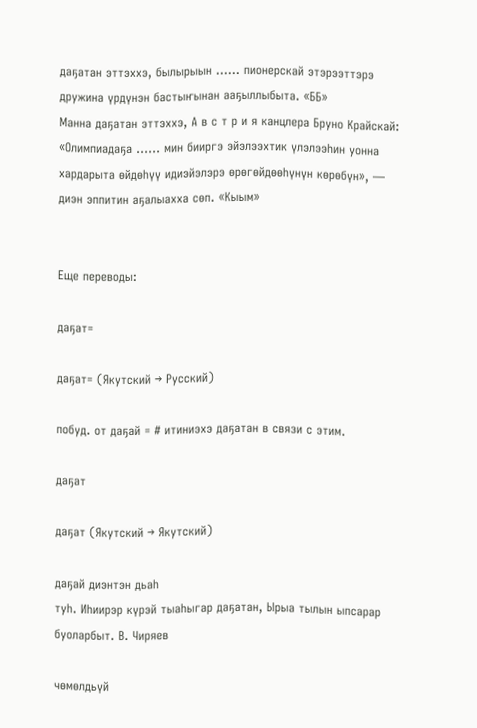даҕатан эттэххэ, былырыын …… пионерскай этэрээттэрэ дружина үрдүнэн бастыҥынан ааҕыллыбыта. «ББ»
Манна даҕатан эттэххэ, А в с т р и я канцлера Бруно Крайскай: «Олимпиадаҕа …… мин бииргэ эйэлээхтик үлэлээһин уонна хардарыта өйдөһүү идиэйэлэрэ өрөгөйдөөһүнүн көрөбүн», — диэн эппитин аҕалыахха сөп. «Кыым»


Еще переводы:

даҕат=

даҕат= (Якутский → Русский)

побуд. от даҕай = # итиниэхэ даҕатан в связи с этим.

даҕат

даҕат (Якутский → Якутский)

даҕай диэнтэн дьаһ
туһ. Иһиирэр күрэй тыаһыгар даҕатан, Ырыа тылын ыпсарар буоларбыт. В. Чиряев

чөмөлдьүй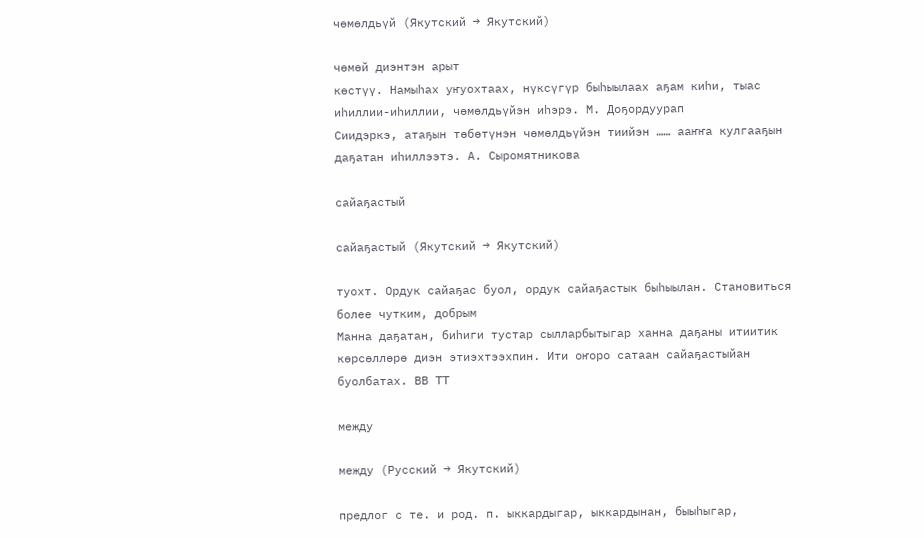чөмөлдьүй (Якутский → Якутский)

чөмөй диэнтэн арыт
көстүү. Намыһах уҥуохтаах, нүксүгүр быһыылаах аҕам киһи, тыас иһиллии-иһиллии, чөмөлдьүйэн иһэрэ. М. Доҕордуурап
Сиидэркэ, атаҕын төбөтүнэн чөмөлдьүйэн тиийэн …… ааҥҥа кулгааҕын даҕатан иһиллээтэ. А. Сыромятникова

сайаҕастый

сайаҕастый (Якутский → Якутский)

туохт. Ордук сайаҕас буол, ордук сайаҕастык быһыылан. Становиться более чутким, добрым
Манна даҕатан, биһиги тустар сылларбытыгар ханна даҕаны итиитик көрсөллөрө диэн этиэхтээхпин. Ити оҥоро сатаан сайаҕастыйан буолбатах. ВВ ТТ

между

между (Русский → Якутский)

предлог с те. и род. п. ыккардыгар, ыккардынан, быыһыгар,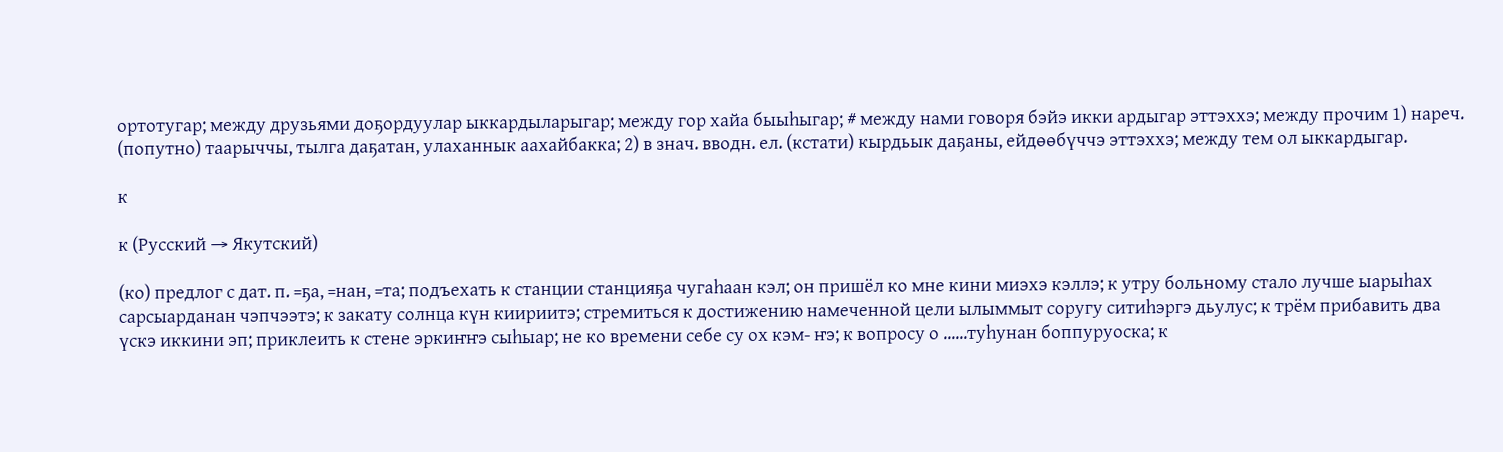ортотугар; между друзьями доҕордуулар ыккардыларыгар; между гор хайа быыһыгар; # между нами говоря бэйэ икки ардыгар эттэххэ; между прочим 1) нареч. (попутно) таарыччы, тылга даҕатан, улаханнык аахайбакка; 2) в знач. вводн. ел. (кстати) кырдьык даҕаны, ейдөөбүччэ эттэххэ; между тем ол ыккардыгар.

к

к (Русский → Якутский)

(ко) предлог с дат. п. =ҕа, =нан, =та; подъехать к станции станцияҕа чугаһаан кэл; он пришёл ко мне кини миэхэ кэллэ; к утру больному стало лучше ыарыһах сарсыарданан чэпчээтэ; к закату солнца күн киириитэ; стремиться к достижению намеченной цели ылыммыт соругу ситиһэргэ дьулус; к трём прибавить два үскэ иккини эп; приклеить к стене эркиҥҥэ сыһыар; не ко времени себе су ох кэм- ҥэ; к вопросу о ......туһунан боппуруоска; к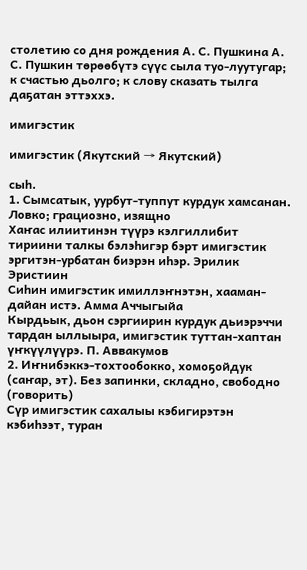столетию со дня рождения А. С. Пушкина А. С. Пушкин төрөөбүтэ сүүс сыла туо-луутугар; к счастью дьолго; к слову сказать тылга даҕатан эттэххэ.

имигэстик

имигэстик (Якутский → Якутский)

сыһ.
1. Сымсатык, уурбут-туппут курдук хамсанан. Ловко; грациозно, изящно
Хаҥас илиитинэн түүрэ кэлгиллибит тириини талкы бэлэһигэр бэрт имигэстик эргитэн-урбатан биэрэн иһэр. Эрилик Эристиин
Сиһин имигэстик имиллэҥнэтэн, хааман-дайан истэ. Амма Аччыгыйа
Кырдьык, дьон сэргиирин курдук дьиэрэччи тардан ыллыыра, имигэстик туттан-хаптан үҥкүүлүүрэ. П. Аввакумов
2. Иҥнибэккэ-тохтообокко, хомоҕойдук (саҥар, эт). Без запинки, складно, свободно (говорить)
Сүр имигэстик сахалыы кэбигирэтэн кэбиһээт, туран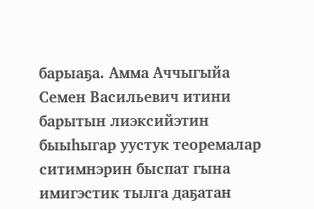барыаҕа. Амма Аччыгыйа
Семен Васильевич итини барытын лиэксийэтин быыһыгар уустук теоремалар ситимнэрин быспат гына имигэстик тылга даҕатан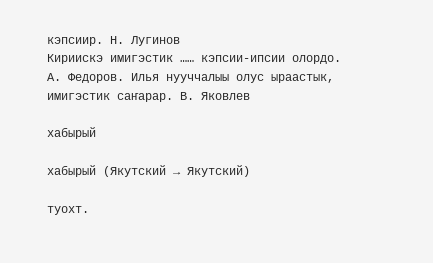кэпсиир. Н. Лугинов
Кириискэ имигэстик …… кэпсии-ипсии олордо. А. Федоров. Илья нууччалыы олус ыраастык, имигэстик саҥарар. В. Яковлев

хабырый

хабырый (Якутский → Якутский)

туохт.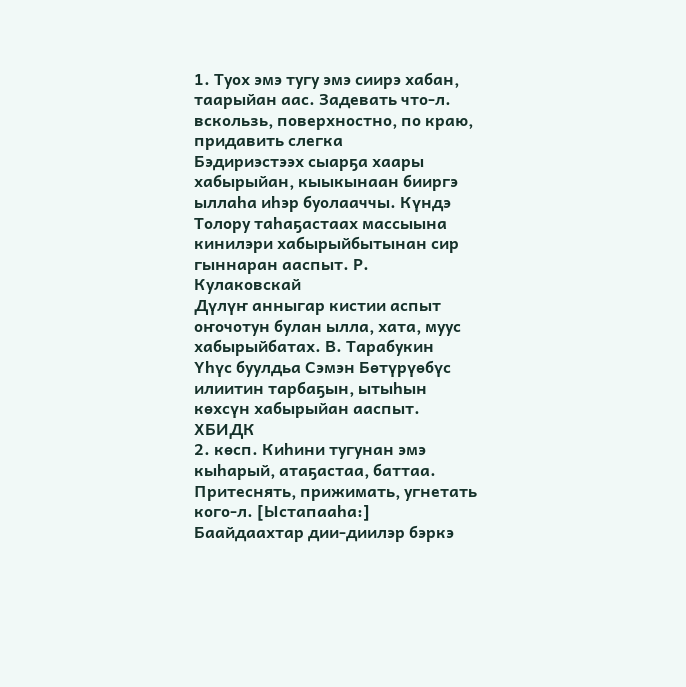1. Туох эмэ тугу эмэ сиирэ хабан, таарыйан аас. Задевать что-л. вскользь, поверхностно, по краю, придавить слегка
Бэдириэстээх сыарҕа хаары хабырыйан, кыыкынаан бииргэ ыллаһа иһэр буолааччы. Күндэ
Толору таһаҕастаах массыына кинилэри хабырыйбытынан сир гыннаран ааспыт. Р. Кулаковскай
Дүлүҥ анныгар кистии аспыт оҥочотун булан ылла, хата, муус хабырыйбатах. В. Тарабукин
Үһүс буулдьа Сэмэн Бөтүрүөбүс илиитин тарбаҕын, ытыһын көхсүн хабырыйан ааспыт. ХБИДК
2. көсп. Киһини тугунан эмэ кыһарый, атаҕастаа, баттаа. Притеснять, прижимать, угнетать кого-л. [Ыстапааһа:] Баайдаахтар дии-диилэр бэркэ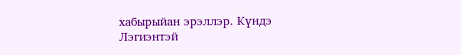хабырыйан эрэллэр. Күндэ
Лэгиэнтэй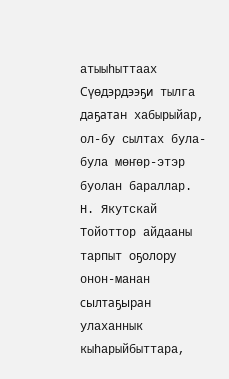атыыһыттаах Сүөдэрдээҕи тылга даҕатан хабырыйар, ол-бу сылтах була-була мөҥөр-этэр буолан бараллар. Н. Якутскай
Тойоттор айдааны тарпыт оҕолору онон-манан сылтаҕыран улаханнык кыһарыйбыттара,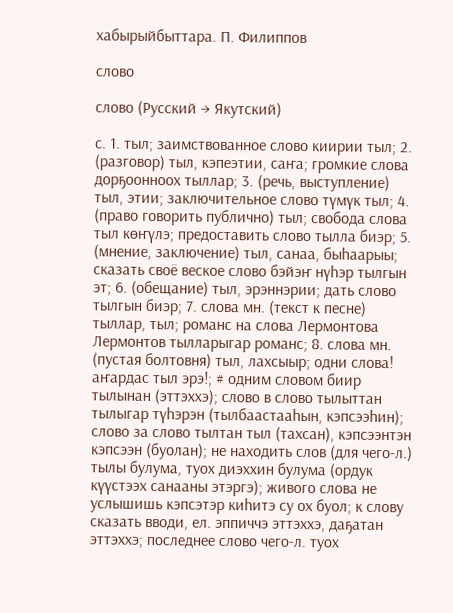хабырыйбыттара. П. Филиппов

слово

слово (Русский → Якутский)

с. 1. тыл; заимствованное слово киирии тыл; 2. (разговор) тыл, кэпеэтии, саҥа; громкие слова дорҕоонноох тыллар; 3. (речь, выступление) тыл, этии; заключительное слово түмүк тыл; 4. (право говорить публично) тыл; свобода слова тыл көҥүлэ; предоставить слово тылла биэр; 5. (мнение, заключение) тыл, санаа, быһаарыы; сказать своё веское слово бэйэҥ нүһэр тылгын эт; 6. (обещание) тыл, эрэннэрии; дать слово тылгын биэр; 7. слова мн. (текст к песне) тыллар, тыл; романс на слова Лермонтова Лермонтов тылларыгар романс; 8. слова мн. (пустая болтовня) тыл, лахсыыр; одни слова! аҥардас тыл эрэ!; # одним словом биир тылынан (эттэххэ); слово в слово тылыттан тылыгар түһэрэн (тылбаастааһын, кэпсээһин); слово за слово тылтан тыл (тахсан), кэпсээнтэн кэпсээн (буолан); не находить слов (для чего-л.) тылы булума, туох диэххин булума (ордук күүстээх санааны этэргэ); живого слова не услышишь кэпсэтэр киһитэ су ох буол; к слову сказать вводи, ел. эппиччэ эттэххэ, даҕатан эттэххэ; последнее слово чего-л. туох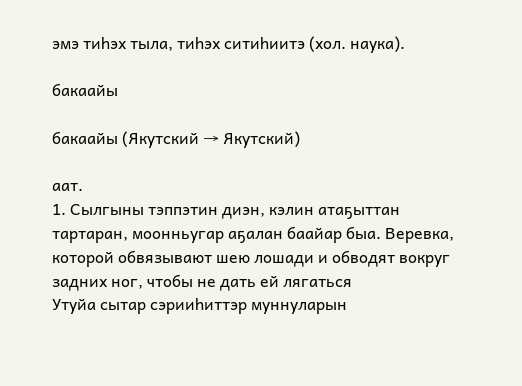эмэ тиһэх тыла, тиһэх ситиһиитэ (хол. наука).

бакаайы

бакаайы (Якутский → Якутский)

аат.
1. Сылгыны тэппэтин диэн, кэлин атаҕыттан тартаран, моонньугар аҕалан баайар быа. Веревка, которой обвязывают шею лошади и обводят вокруг задних ног, чтобы не дать ей лягаться
Утуйа сытар сэрииһиттэр муннуларын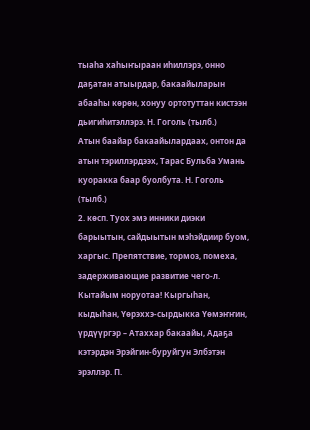тыаһа хаһыҥыраан иһиллэрэ, онно даҕатан атыырдар, бакаайыларын абааһы көрөн, хонуу ортотуттан кистээн дьигиһитэллэрэ. Н. Гоголь (тылб.)
Атын баайар бакаайылардаах, онтон да атын тэриллэрдээх, Тарас Бульба Умань куоракка баар буолбута. Н. Гоголь (тылб.)
2. көсп. Туох эмэ инники диэки барыытын, сайдыытын мэһэйдиир буом, харгыс. Препятствие, тормоз, помеха, задерживающие развитие чего-л.
Кытайым норуотаа! Кыргыһан, кыдыһан, Үөрэххэ-сырдыкка Үөмэҥҥин, үрдүүргэр – Атаххар бакаайы, Адаҕа кэтэрдэн Эрэйгин-буруйгун Элбэтэн эрэллэр. П.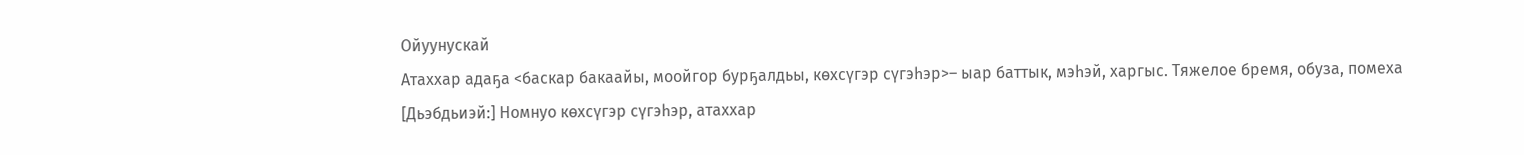Ойуунускай
Атаххар адаҕа <баскар бакаайы, моойгор бурҕалдьы, көхсүгэр сүгэһэр>– ыар баттык, мэһэй, харгыс. Тяжелое бремя, обуза, помеха
[Дьэбдьиэй:] Номнуо көхсүгэр сүгэһэр, атаххар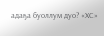адаҕа буоллум дуо? «ХС»